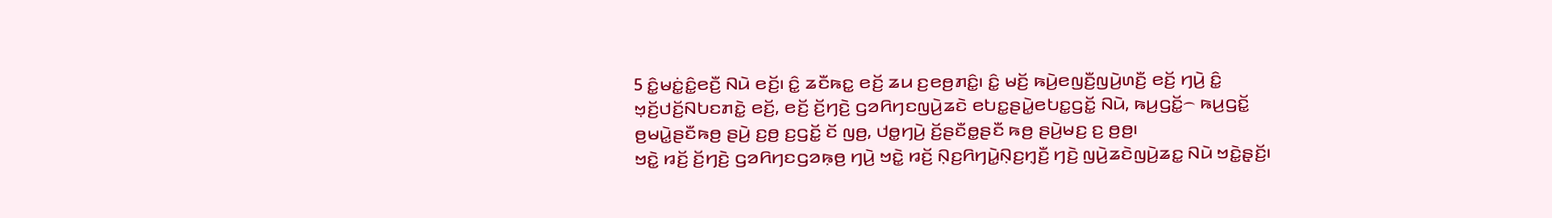5 ꤢꤨ꤭ꤗꤢꤦ꤭ꤢꤨ꤭ꤕꤢꤪ꤬ ꤡꤣꤧ ꤕꤢꤩ꤬꤯ ꤢꤨ꤭ ꤘꤢꤪꤒꤢ꤭ ꤕꤢꤩ꤬ ꤘꤣ ꤢ꤬ꤕꤥ꤬ꤊꤢꤨ꤭꤯ ꤢꤨ꤭ ꤗꤢꤩ꤬ ꤒꤣꤧ꤬ꤕꤜꤢꤪ꤬ꤜꤣꤧ꤬ꤛꤢꤪ꤬ ꤕꤢꤩ꤬ ꤚꤣꤧ꤬ ꤢꤨ꤭ ꤠ꤫ꤢꤩ꤬ꤓꤢꤩ꤬ꤡꤝꤢꤊꤢꤧ꤭ ꤕꤢꤩ꤬, ꤕꤢꤩ꤬ ꤢꤩ꤬ꤚꤢꤧ꤬ ꤞꤤꤖꤚꤢꤜꤣꤧ꤬ꤘꤢꤧ ꤕꤝꤢ꤭ꤔꤣꤧ꤭ꤕꤝꤢ꤭ꤞꤢꤩ꤭ ꤡꤣꤧ, ꤒꤣ꤬ꤞꤢꤩ꤭꤮ ꤒꤣ꤬ꤞꤢꤩ꤭ ꤥ꤬ꤗꤣꤧ꤭ꤔꤢꤪꤒꤥ꤬ ꤔꤣꤧ꤬ ꤢ꤬ꤥ꤬ ꤢ꤬ꤞꤢꤩ꤭ ꤢꤩ ꤜꤥ꤬, ꤓꤥ꤭ꤚꤣꤧ꤬ ꤢꤩ꤬ꤔꤢꤪꤥ꤭ꤔꤢꤪ ꤒꤥ꤬ ꤔꤣꤧ꤬ꤗꤢ꤬ ꤢ꤬ ꤥ꤬ꤥ꤬꤯
ꤠꤢꤧ꤭ ꤙꤢꤩ꤬ ꤢꤩ꤬ꤚꤢꤧ꤬ ꤞꤤꤖꤚꤢꤞꤤꤒ꤫ꤥ꤬ ꤚꤣꤧ꤬ ꤠꤢꤧ꤭ ꤙꤢꤩ꤬ ꤡ꤫ꤢ꤬ꤖꤚꤣꤧ꤭ꤡ꤫ꤢ꤬ꤚ꤫ꤢꤪ꤬ ꤚꤢꤧ꤬ ꤜꤣꤧ꤬ꤘꤢꤧꤜꤣꤧ꤬ꤘꤢ꤭ ꤡꤣꤧ ꤠꤢꤧ꤭ꤔ꤫ꤢꤩ꤬꤯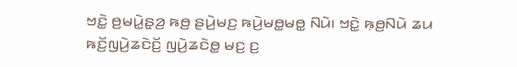ꤠꤢꤧ꤭ ꤥ꤬ꤗꤣꤧ꤭ꤔ꤫ꤤ꤬ ꤒꤥ꤬ ꤔꤣꤧ꤬ꤗꤢ꤬ ꤒꤣꤧ꤬ꤗꤥ꤭ꤗꤥ꤭ ꤡꤣꤧ꤯ ꤠꤢꤧ꤭ ꤒ꤫ꤥ꤬ꤡꤣꤧ ꤘꤣ ꤒꤢꤩ꤬ꤜꤣꤧ꤬ꤘꤢꤧꤢꤩ꤬ ꤜꤣꤧ꤬ꤘꤢꤧꤥ꤭ ꤗꤢ꤬ ꤢ꤬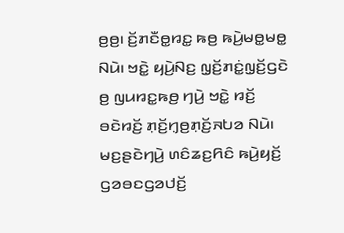ꤥ꤬ꤥ꤬꤯ ꤢꤩ꤬ꤊꤢꤪꤥ꤭ꤙꤢ꤭ ꤒꤥ꤬ ꤒꤣꤧ꤬ꤗꤥ꤭ꤗꤥ꤭ ꤡꤣꤧ꤯ ꤠꤢꤧ꤭ ꤟꤣꤧ꤬ꤡꤢ꤬ ꤜ꤫ꤢꤩ꤬ꤊꤢꤦ꤭ꤜ꤫ꤢꤩ꤬ꤞꤢꤧ ꤥ꤬ ꤜꤣꤙꤢ꤭ꤒꤥ꤬ ꤚꤣꤧ꤬ ꤠꤢꤧ꤭ ꤙꤢꤩ꤬ ꤋꤢꤧꤙꤢꤩ꤬ ꤊ꤫ꤢꤩ꤬ꤚ꤫ꤥ꤬ꤊ꤫ꤢꤩ꤬ꤏꤝꤤ ꤡꤣꤧ꤯
ꤗꤢ꤬ꤔꤢꤧꤚꤣꤧ꤬ ꤛꤢꤨꤘꤢ꤬ꤖꤢꤨ ꤒꤣꤧ꤬ꤟꤢꤩ꤬ ꤞꤤꤋꤢꤞꤤꤓꤢꤩ꤬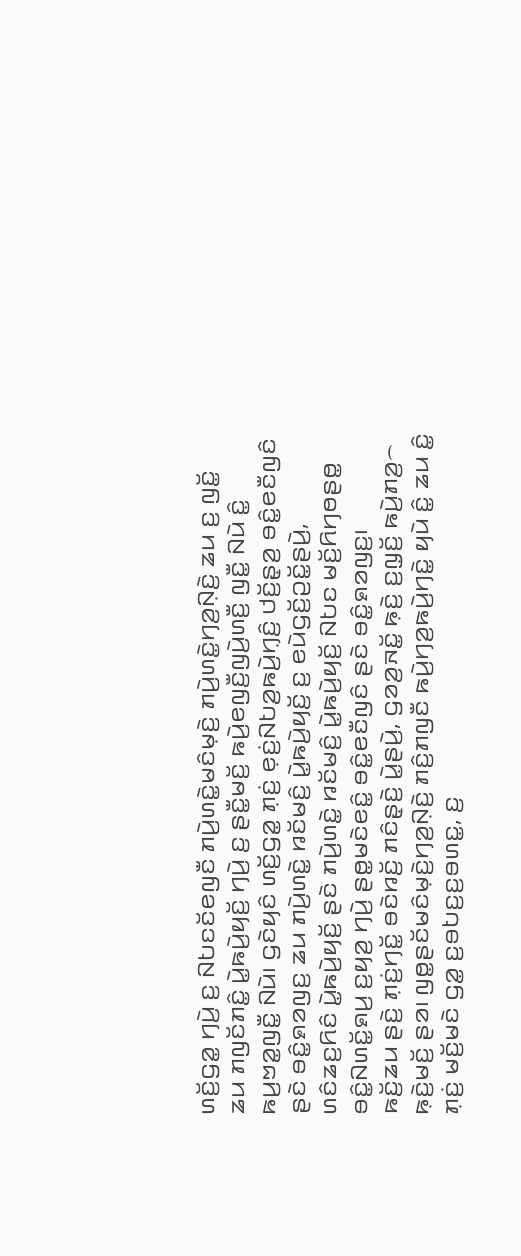ꤛꤢꤩ꤬ꤞꤤ꤭ ꤚꤣꤧ꤬ ꤢ꤬ ꤡꤝꤢꤢꤩꤕꤜꤢꤪ ꤊꤣꤧ꤬ꤛꤢꤧ꤭ꤗꤢꤨꤗ꤫ꤢꤧ꤬ ꤊꤣꤧ꤬ꤛꤢꤧ꤭ꤚꤤ꤬ꤡ꤫ꤢꤧ꤬ ꤘꤣ ꤢ꤬ ꤜꤢꤩ꤭ ꤘꤣ ꤊꤜꤢꤩꤊꤢꤨ꤭ ꤣꤧ꤭ꤒꤣꤧ꤬ꤟꤢꤩ꤬ ꤚꤣꤧ꤬ ꤢ꤬ ꤔꤢꤪ꤭ꤗꤢꤩ꤬ ꤒꤣꤧ꤬ꤕꤜꤢꤪ꤬ꤜꤣꤧ꤬ꤛꤢꤪ꤬ ꤜꤢꤪ꤭ ꤡꤣꤧ ꤢꤨ꤭ ꤒꤣ꤬ꤠꤤ꤭ꤜꤢꤪ꤭ ꤡꤣꤧ꤯ ꤞꤢꤧꤟꤢꤨ ꤛꤢꤩ꤬ꤞꤤ꤭ ꤊ꤫ꤢꤦ꤬ ꤕ꤫ꤢꤦ꤬ꤡꤝꤤ꤬ꤒꤣꤧ꤬ꤚ꤫ꤢꤨ꤬ ꤓꤢꤩ꤬ꤔ꤫ꤤ꤬ ꤋꤢꤨ꤭ꤕꤢꤪꤜꤢꤨ ꤔꤢꤧ ꤋꤢꤨ꤭ꤎꤤꤜꤢ꤬ ꤘꤣ ꤊꤣꤧ꤬ꤛꤢꤧ꤭ ꤙꤢꤩꤗꤢꤨ꤬ ꤣꤧ꤭ꤒꤣꤧ꤬ꤟꤢꤩ꤬ ꤢ꤬ ꤕꤣꤧꤞꤢꤩ꤬ꤑꤢꤩ꤭ꤔꤣꤧ꤬, ꤛꤢꤨꤘꤢ꤬ꤖꤢꤨ ꤣꤧ꤭ꤒꤣꤧ꤬ꤟꤢꤩ꤬ ꤔꤢꤧ ꤊꤣꤧ꤬ꤛꤢꤧ꤭ ꤙꤢꤩꤗꤢꤨ꤬ ꤣꤧ꤭ꤒꤣꤧ꤬ꤟꤢꤩ꤬ ꤡꤝꤢ ꤗꤢꤩ꤬ꤖꤚꤥꤔꤥ꤭ ꤋꤢꤨ꤭ꤡꤛꤢꤩ꤭ꤎꤣ꤬ ꤢ꤬ꤟꤤ꤬ ꤚꤣꤧ꤬ ꤔꤥ꤭ꤗꤢꤧꤕꤢꤨ꤭ ꤋꤢꤨ꤭ꤕꤢꤪꤜꤢꤨ ꤔꤢꤧ ꤋꤢꤨ꤭ꤎꤤꤜꤢ꤬꤯
ꤒꤢꤩ꤬ꤘꤣ ꤔꤢꤧ꤬ ꤊ꤫ꤢꤦ꤬ꤚꤢꤩ꤭ ꤋꤢꤧꤙꤢꤩ꤬ ꤊꤢꤨꤔ꤫ꤢꤧ꤬ ꤣꤧ꤭ꤔꤣꤧ꤬, ꤞꤤꤤ꤬ꤏꤢꤩ꤭ ꤒ꤫ꤢꤧ꤬ ꤢ꤬ꤜ꤫ꤢꤩ꤬ ꤒꤣꤧ꤬ꤊꤤ꤬꤮ ꤒ꤫ꤢꤧ꤬ꤗꤢꤩ꤬ ꤔꤤ꤯ ꤜꤥ꤭ꤔꤢꤩꤗꤢꤨꤗ꤫ꤢꤧ꤬ꤚꤤ꤬ꤡ꤫ꤢꤧ꤬ ꤊꤢꤨ꤬ꤊꤜꤢꤪ ꤒꤣꤧ꤬ꤚꤤ꤬ꤒꤣꤧ꤬ꤚꤢꤧ꤭ ꤟꤣꤧ ꤢꤨ꤭ ꤘꤣ ꤢꤨ꤭ ꤊ꤫ꤢꤦ꤬ ꤗꤢꤩ꤬ꤗꤢꤧ ꤞꤤ꤭ ꤢ꤬ꤋꤝꤢ꤬ꤢ꤬ꤋꤛꤢ꤭, ꤢ꤬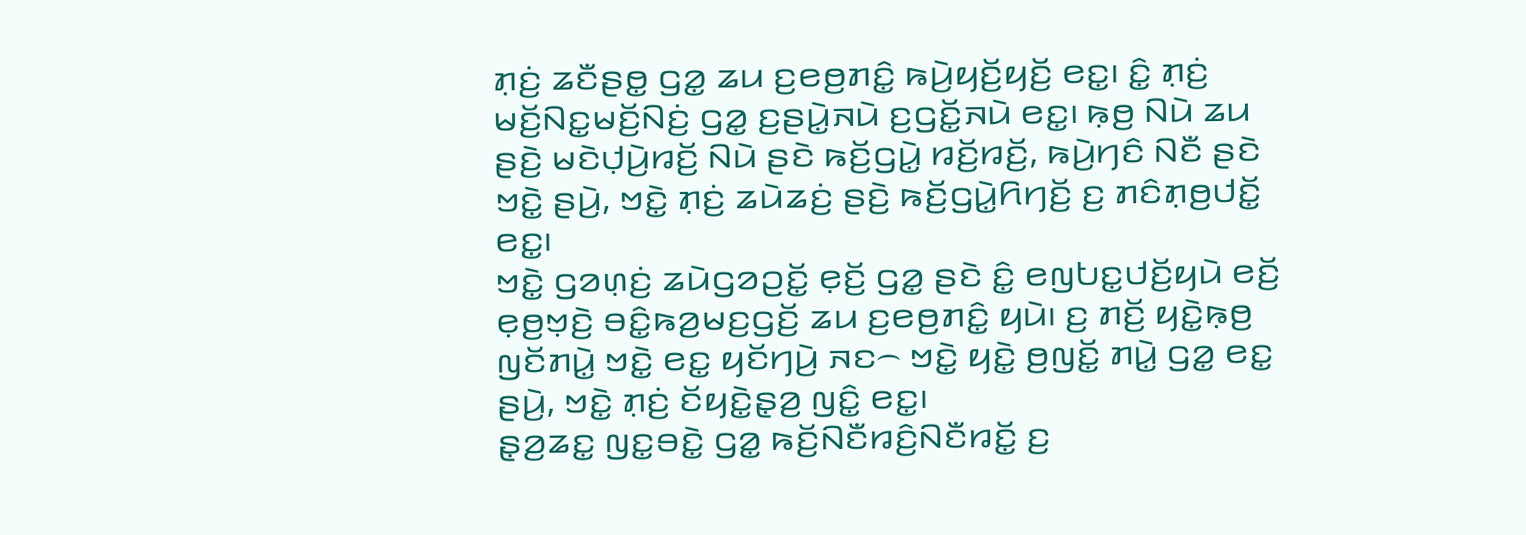ꤊ꤫ꤢꤦ꤬ ꤘꤢꤪꤔꤥ꤭ ꤞꤤ꤭ ꤘꤣ ꤢ꤬ꤕꤥ꤬ꤊꤢꤨ꤭ ꤒꤣꤧ꤬ꤟꤢꤩ꤬ꤟꤢꤩ꤬ ꤕꤢ꤭꤯ ꤢꤨ꤭ ꤊ꤫ꤢꤦ꤬ ꤗꤢꤩ꤬ꤡꤢ꤭ꤗꤢꤩ꤬ꤡꤢꤦ꤬ ꤞꤤ꤭ ꤢ꤬ꤔꤣꤧ꤭ꤏꤣꤧ ꤢ꤬ꤞꤢꤩ꤭ꤏꤣꤧ ꤕꤢ꤭꤯ ꤒ꤫ꤥ꤬ ꤡꤣꤧ ꤘꤣ ꤔꤢꤧ꤬ ꤗꤢꤧꤓ꤫ꤣꤧ꤬ꤙꤢꤩ꤬ ꤡꤣꤧ ꤔꤢꤧ ꤒꤢꤩ꤬ꤞꤣꤧ꤭ ꤙꤢꤩ꤬ꤙꤢꤩ꤬, ꤒꤣꤧ꤬ꤚꤢꤨ ꤡꤢꤪ ꤔꤢꤧ ꤠꤢꤧ꤭ ꤔꤣꤧ꤬, ꤠꤢꤧ꤭ ꤊ꤫ꤢꤦ꤬ ꤘꤣꤧꤘꤢꤦ꤬ ꤔꤢꤧ꤬ ꤒꤢꤩ꤬ꤞꤣꤧ꤭ꤖꤚꤢꤩ꤬ ꤢ꤬ ꤊꤢꤨꤊ꤫ꤥ꤬ꤓꤢꤩ꤭ ꤕꤢ꤭꤯
ꤠꤢꤧ꤭ ꤞꤤꤛ꤫ꤢꤦ꤬ ꤘꤣꤧꤞꤤꤑꤢꤩ꤭ ꤕ꤫ꤢꤩ꤬ ꤞꤤ꤭ ꤔꤢꤧ ꤢꤨ꤭ ꤕꤜꤝꤢ꤭ꤓꤢꤩ꤬ꤟꤣꤧ ꤕꤢꤩ꤬ ꤕ꤫ꤥ꤬ꤠ꤫ꤢꤧ꤬ ꤋꤢꤨ꤭ꤒꤤ꤬ꤗꤢ꤬ꤞꤢꤩ꤬ ꤘꤣ ꤢ꤬ꤕꤥ꤬ꤊꤢꤨ꤭ ꤟꤣꤧ꤯ ꤢ꤬ ꤊꤢꤩ꤬ ꤟꤢꤧ꤭ꤒ꤫ꤥ꤬ ꤜꤢꤩꤊꤣꤧ꤭ ꤠꤢꤧ꤭ ꤕꤢ꤭ ꤟꤢꤩꤚꤣꤧ꤬ ꤏꤢ꤮ ꤠꤢꤧ꤭ ꤟꤢꤧ꤭ ꤥ꤬ꤜꤢꤩ꤭ ꤊꤣꤧ꤭ ꤞꤤ꤭ ꤕꤢ꤭ ꤔꤣꤧ꤬, ꤠꤢꤧ꤭ ꤊ꤫ꤢꤦ꤬ ꤢꤩꤟꤢꤧ꤭ꤔ꤫ꤤ꤬ ꤜꤢꤨ꤭ ꤕꤢ꤭꤯
ꤔ꤫ꤤ꤬ꤘꤢ꤭ ꤜꤢ꤭ꤋꤢꤧ꤭ ꤞꤤ꤭ ꤒꤢꤩ꤬ꤡꤢꤪꤙꤢꤨ꤬ꤡꤢꤪꤙꤢꤩ꤭ ꤢ꤬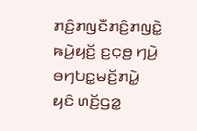ꤊꤢꤨ꤬ꤊꤜꤢꤪꤊꤢꤨ꤬ꤊꤜꤢꤧ꤭ ꤒꤣꤧ꤬ꤟꤢꤩ꤬ ꤢ꤬ꤍ꤫ꤥ꤬ ꤚꤣꤧ꤬ ꤋꤚꤝꤢ꤭ꤗꤢꤩ꤬ꤊꤣꤧ꤭ ꤟꤢꤨ ꤛꤢꤩ꤬ꤞꤤ꤭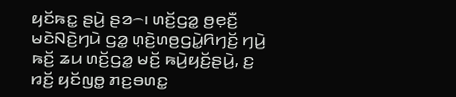ꤟꤢꤩꤒꤢ꤭ ꤔꤣꤧ꤬ ꤔꤤ꤮꤯ ꤛꤢꤩ꤬ꤞꤤ꤭ ꤥ꤬ꤕ꤫ꤢꤪ꤬ ꤗꤢꤧꤡꤢꤧ꤬ꤚꤣꤧ ꤞꤤ꤭ ꤛ꤫ꤢꤧ꤬ꤛꤥ꤬ꤞꤣꤧ꤭ꤖꤚꤢꤩ꤬ ꤚꤣꤧ꤬ ꤒꤢꤩ꤬ ꤘꤣ ꤛꤢꤩ꤬ꤞꤤ꤭ ꤗꤢꤩ꤬ ꤒꤣꤧ꤬ꤟꤢꤩ꤬ꤔꤣꤧ꤬, ꤢ꤬ ꤙꤢꤩ꤬ ꤟꤢꤩꤜꤥ꤭ ꤊꤢ꤬ꤋꤛꤢ꤭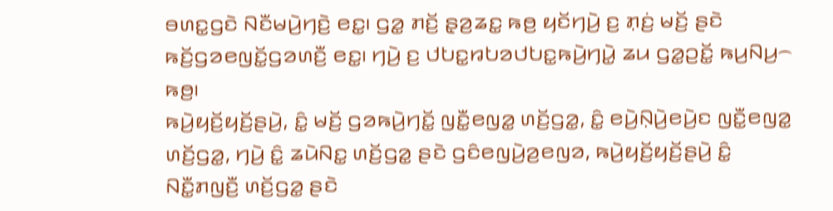ꤋꤛꤢ꤭ꤞꤢꤧ ꤡꤢꤪꤗꤣꤧ꤬ꤚꤢꤧ꤬ ꤕꤢ꤭꤯ ꤞꤤ꤭ ꤊꤢꤩ꤬ ꤔ꤫ꤤ꤬ꤘꤢ꤭ ꤒꤥ꤬ ꤟꤢꤩꤚꤣꤧ꤬ ꤢ꤬ ꤊ꤫ꤢꤦ꤬ ꤗꤢꤩ꤬ ꤔꤢꤧ ꤒꤢꤩ꤬ꤞꤤꤕꤜꤢꤩ꤭ꤞꤤꤛꤢꤪ꤬ ꤕꤢ꤭꤯ ꤚꤣꤧ꤬ ꤢ꤬ ꤓꤝꤢ꤭ꤙꤝꤤꤓꤝꤢ꤭ꤒꤣꤧ꤬ꤚꤣꤧ꤭ ꤘꤣ ꤞꤤ꤭ꤑꤢꤩ꤭ ꤒꤣ꤬ꤡꤣ꤬꤮ ꤒꤥ꤬꤯
ꤒꤣꤧ꤬ꤟꤢꤩ꤬ꤟꤢꤩ꤬ꤔꤣꤧ꤬, ꤢꤨ꤭ ꤗꤢꤩ꤬ ꤞꤤꤒꤣꤧ꤬ꤚꤢꤩ꤭ ꤜꤢꤪ꤭ꤕꤜꤤ꤭ ꤛꤢꤩ꤬ꤞꤤ꤭, ꤢꤨ꤭ ꤕꤣꤧ꤬ꤡ꤫ꤣꤧ꤬ꤕꤣꤧ꤬ꤢ ꤜꤢꤪ꤭ꤕꤜꤤ꤭ ꤛꤢꤩ꤬ꤞꤤ꤭, ꤚꤣꤧ꤬ ꤢꤨ꤭ ꤘꤣꤧꤡꤢ꤭ ꤛꤢꤩ꤬ꤞꤤ꤭ ꤔꤢꤧ ꤞꤢꤨꤕꤜꤣꤧ꤬ꤤ꤬ꤕꤜꤤ, ꤒꤣꤧ꤬ꤟꤢꤩ꤬ꤟꤢꤩ꤬ꤔꤣꤧ꤬ ꤢꤨ꤭ ꤡꤢꤪ꤭ꤊꤜꤢꤪ꤬ ꤛꤢꤩ꤬ꤞꤤ꤭ ꤔꤢꤧ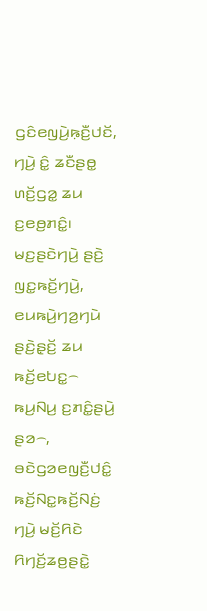ꤞꤢꤨꤕꤜꤣꤧ꤬ꤒ꤫ꤢꤪ꤬ꤓꤢꤩ, ꤚꤣꤧ꤬ ꤢꤨ꤭ ꤘꤢꤪꤔꤥ꤭ ꤛꤢꤩ꤬ꤞꤤ꤭ ꤘꤣ ꤢ꤬ꤕꤥ꤬ꤊꤢꤨ꤭꤯
ꤗꤢ꤬ꤔꤢꤧꤚꤣꤧ꤬ ꤔꤢꤧ꤬ ꤜꤢ꤭ꤒꤢꤩ꤬ꤚꤣꤧ꤬, ꤕꤣꤒꤣꤧ꤬ꤚꤤ꤬ꤚꤣꤧ ꤔꤢꤧ꤬ꤔ꤫ꤢꤩ꤬ ꤘꤣ ꤒꤢꤩ꤬ꤕꤝꤢ꤭꤮ ꤒꤣ꤬ꤡꤣ꤬ ꤢ꤬ꤊꤢꤨ꤭ꤔꤣꤧ꤬ ꤔꤤ꤮, ꤋꤢꤧꤞꤤꤕꤜꤢꤪ꤬ꤓꤢꤨ꤭ ꤒꤢꤩ꤬ꤡꤢ꤭ꤒꤢꤩ꤬ꤡꤢꤦ꤬ ꤚꤣꤧ꤬ ꤗꤢꤩ꤬ꤖꤢꤧ ꤖꤚꤢꤩ꤬ꤘꤥ꤬ꤔꤢꤧ꤭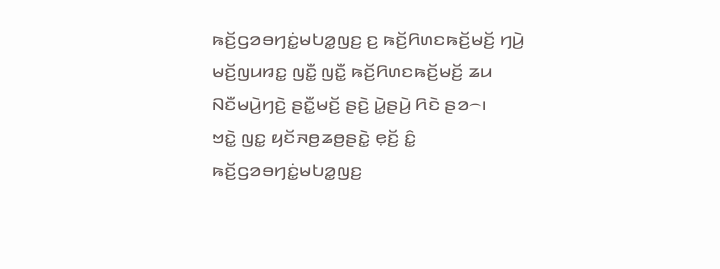ꤒꤢꤩ꤬ꤞꤤꤋꤚꤢꤦ꤭ꤗꤝꤤ꤭ꤜꤢ꤬ ꤢ꤬ ꤒꤢꤩ꤬ꤖꤛꤢꤒꤢꤩ꤬ꤗꤢꤩ꤬ ꤚꤣꤧ꤬ ꤗꤢꤩ꤬ꤜꤣꤙꤢ꤭ ꤜꤢꤪ꤭ ꤜꤢꤪ꤭ ꤒꤢꤩ꤬ꤖꤛꤢꤒꤢꤩ꤬ꤗꤢꤩ꤬ ꤘꤣ ꤡꤢꤪꤗꤣꤧ꤬ꤚꤢꤧ꤬ ꤔꤢꤪ꤭ꤗꤢꤩ꤬ ꤔꤢꤧ꤬ ꤣꤧ꤭ꤔꤣꤧ꤬ ꤖꤢꤧ ꤔꤤ꤮꤯
ꤠꤢꤧ꤭ ꤜꤢ꤭ ꤟꤢꤩꤏꤥ꤬ꤘꤥ꤬ꤔꤢꤧ꤭ ꤕ꤫ꤢꤩ꤬ ꤢꤨ꤭ ꤒꤢꤩ꤬ꤞꤤꤋꤚꤢꤦ꤭ꤗꤝꤤ꤭ꤜꤢ꤬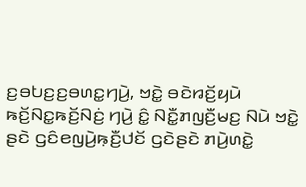ꤢ꤬ꤋꤝꤢ꤬ꤢ꤬ꤋꤛꤢ꤭ꤚꤣꤧ꤬, ꤠꤢꤧ꤭ ꤋꤢꤧꤙꤢꤩ꤬ꤟꤣꤧ ꤒꤢꤩ꤬ꤡꤢ꤭ꤒꤢꤩ꤬ꤡꤢꤦ꤬ ꤚꤣꤧ꤬ ꤢꤨ꤭ ꤡꤢꤪ꤭ꤊꤜꤢꤪ꤬ꤗꤢ꤬ ꤡꤣꤧ ꤠꤢꤧ꤭ ꤔꤢꤧ ꤞꤢꤨꤕꤜꤣꤧ꤬ꤒ꤫ꤢꤪ꤬ꤓꤢꤩ ꤞꤢꤧꤔꤢꤧ ꤊꤣꤧ꤬ꤛꤢꤧ꤭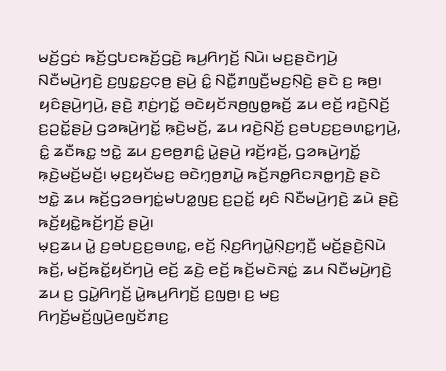ꤗꤢꤩ꤬ꤞꤢꤦ ꤒꤢꤩ꤬ꤞꤝꤢꤒꤢꤩ꤬ꤞꤢꤧ꤬ ꤒꤣ꤬ꤖꤚꤢꤩ꤬ ꤡꤣꤧ꤯ ꤗꤢ꤬ꤔꤢꤧꤚꤣꤧ꤬ ꤡꤢꤪꤗꤣꤧ꤬ꤚꤢꤧ꤬ ꤢ꤬ꤜꤢ꤭ꤢ꤬ꤍ꤫ꤥ꤬ ꤔꤣꤧ꤬ ꤢꤨ꤭ ꤡꤢꤪ꤭ꤊꤜꤢꤪ꤬ꤗꤢ꤬ꤡ꤫ꤢꤧ꤬ ꤔꤢꤧ ꤢ꤬ ꤒꤥ꤬꤯
ꤟꤢꤨꤔꤣꤧ꤬ꤚꤣꤧ꤬, ꤔꤢꤧ꤬ ꤊ꤫ꤢꤦ꤬ꤚꤢꤩ꤭ ꤋꤢꤧꤟꤢꤩꤏꤥ꤬ꤜꤥ꤭ꤒꤢꤩ꤬ ꤘꤣ ꤕꤢꤩ꤬ ꤙꤢꤧ꤬ꤡꤢꤩ꤬ ꤢ꤬ꤑꤢꤩ꤭ꤔꤣꤧ꤬ ꤞꤤꤒꤣꤧ꤬ꤚꤢꤩ꤭ ꤒ꤫ꤢꤧ꤬ꤗꤢꤩ꤬, ꤘꤣ ꤙꤢꤧ꤬ꤡꤢꤩ꤬ ꤢ꤬ꤋꤝꤢ꤬ꤢ꤬ꤋꤛꤢ꤭ꤚꤣꤧ꤬, ꤢꤨ꤭ ꤘꤢꤪꤒꤢ꤭ ꤠꤢꤧ꤭ ꤘꤣ ꤢ꤬ꤕꤥ꤬ꤊꤢꤨ꤭ ꤣꤧ꤭ꤔꤣꤧ꤬ ꤙꤢꤩ꤬ꤙꤢꤩ꤬, ꤞꤤꤒꤣꤧ꤬ꤚꤢꤩ꤭ ꤒ꤫ꤢꤧ꤬ꤗꤢꤩ꤬ꤗꤢꤩ꤬꤯ ꤗ꤫ꤢ꤬ꤟꤢꤩꤗꤢ꤬ ꤋꤢꤧꤚ꤫ꤥ꤬ꤊꤣꤧ꤭ ꤒꤢꤩ꤬ꤏꤥ꤭ꤖꤢꤏꤥ꤭ꤚꤢꤧ꤬ ꤔꤢꤧ ꤠꤢꤧ꤭ ꤘꤣ ꤒꤢꤩ꤬ꤞꤤꤋꤚꤢꤦ꤭ꤗꤝꤤ꤭ꤜꤢ꤬ ꤢ꤬ꤑꤢꤩ꤭ ꤟꤢꤨ ꤡꤢꤪꤗꤣꤧ꤬ꤚꤢꤧ꤬ ꤘꤣꤧ ꤔꤢꤧ꤬ ꤒꤢꤩ꤬ꤟꤢꤧ꤭ꤒꤢꤩ꤬ꤚꤢꤩ꤬ ꤔꤣꤧ꤬꤯
ꤗ꤫ꤢ꤬ꤘꤣ ꤣꤧ꤭ ꤢ꤬ꤋꤝꤢ꤬ꤢ꤬ꤋꤛꤢ꤭, ꤕꤢꤩ꤬ ꤡ꤫ꤢ꤬ꤖꤚꤣꤧ꤭ꤡ꤫ꤢ꤬ꤚ꤫ꤢꤪ꤬ ꤗꤢꤩ꤬ꤔꤢꤧ꤬ꤡꤣꤧ ꤒꤢꤩ꤬, ꤗꤢꤩ꤬ꤒꤢꤩ꤭ꤟꤢꤩꤚꤣꤧ꤬ ꤕꤢꤩ꤬ ꤘꤢꤧ꤬ ꤕꤢꤩ꤬ ꤒꤢꤩ꤬ꤗꤢꤧꤏꤢꤦ꤭ ꤘꤣ ꤡꤢꤪꤗꤣꤧ꤬ꤚꤢꤧ꤬ ꤘꤣ ꤢ꤬ ꤞꤣꤧ꤭ꤖꤚꤢꤩ꤬ ꤣꤧ꤭ꤒꤣ꤬ꤖꤚꤢꤩ꤬ ꤢ꤬ꤜꤥ꤬꤯ ꤢ꤬ ꤗꤢ꤬ ꤖꤚꤢꤩ꤬ꤗꤢꤩ꤬ꤜꤣꤧ꤬ꤕꤜꤢꤩꤊꤢ꤬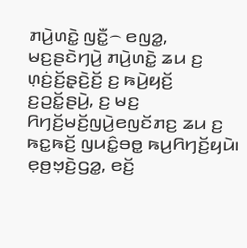ꤊꤣꤧ꤬ꤛꤢꤧ꤭ ꤜꤢꤪ꤭꤮ ꤕꤜꤤ꤭, ꤗꤢ꤬ꤔꤢꤧꤚꤣꤧ꤬ ꤊꤣꤧ꤬ꤛꤢꤧ꤭ ꤘꤣ ꤢ꤬ ꤛ꤫ꤢꤦ꤬ꤢꤩ꤬ꤔ꤫ꤢꤧ꤬ꤢꤩ꤬ ꤢ꤬ ꤒꤣꤧ꤬ꤟꤢꤩ꤬ ꤢ꤬ꤑꤢꤩ꤭ꤔꤣꤧ꤬, ꤢ꤬ ꤗꤢ꤬ ꤖꤚꤢꤩ꤬ꤗꤢꤩ꤬ꤜꤣꤧ꤬ꤕꤜꤢꤩꤊꤢ꤬ ꤘꤣ ꤢ꤬ ꤒꤢ꤭ꤒꤢꤩ꤬ ꤜꤣꤢꤨ꤭ꤋꤥ꤭ ꤒꤣ꤬ꤖꤚꤢꤩ꤬ꤟꤣꤧ꤯
ꤕ꤫ꤥ꤬ꤠ꤫ꤢꤧ꤬ꤞꤤ꤭, ꤕꤢꤩ꤬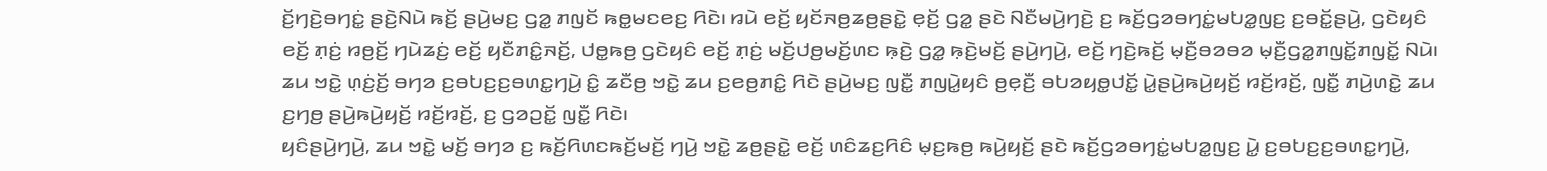ꤢꤩ꤬ꤚꤢꤧ꤬ꤋꤚꤢꤦ꤭ ꤔꤢꤧ꤬ꤡꤣꤧ ꤒꤢꤩ꤬ ꤔꤣꤧ꤬ꤗꤢ꤬ ꤞꤤ꤭ ꤊꤜꤢꤩ ꤒꤥ꤭ꤗꤢꤕꤢ꤬ ꤖꤢꤧ꤯ ꤙꤣꤧ ꤕꤢꤩ꤬ ꤟꤢꤩꤏꤥ꤬ꤘꤥ꤬ꤔꤢꤧ꤭ ꤕ꤫ꤢꤩ꤬ ꤞꤤ꤭ ꤔꤢꤧ ꤡꤢꤪꤗꤣꤧ꤬ꤚꤢꤧ꤬ ꤢ꤬ ꤒꤢꤩ꤬ꤞꤤꤋꤚꤢꤦ꤭ꤗꤝꤤ꤭ꤜꤢ꤬ ꤢ꤬ꤋꤢꤩ꤭ꤔꤣꤧ꤬, ꤞꤢꤧꤟꤢꤨ ꤕꤢꤩ꤬ ꤊ꤫ꤢꤦ꤬ ꤙꤥ꤬ꤢꤩ꤬ ꤚꤣꤧꤘꤢꤦ꤬ ꤕꤢꤩ꤬ ꤟꤢꤪꤊꤢꤨ꤭ꤏꤢꤩ꤬, ꤓꤥ꤭ꤒꤥ꤬ ꤞꤢꤧꤟꤢꤨ ꤕꤢꤩ꤬ ꤊ꤫ꤢꤦ꤬ ꤗꤢꤩ꤬ꤓꤥ꤬ꤗꤢꤩ꤬ꤛꤢ ꤒ꤫ꤢꤧ꤬ ꤞꤤ꤭ ꤒ꤫ꤢꤧ꤬ꤗꤢꤩ꤬ ꤔꤣꤧ꤬ꤚꤣꤧ꤬, ꤕꤢꤩ꤬ ꤚꤢꤧ꤬ꤒꤢꤩ꤬ ꤗ꤫ꤢꤪ꤬ꤋꤤꤋꤤ ꤗ꤫ꤢꤪ꤬ꤞꤤ꤭ꤊꤜꤢꤩ꤭ꤊꤜꤢꤩ꤭ ꤡꤣꤧ꤯
ꤘꤣ ꤠꤢꤧ꤭ ꤛ꤫ꤢꤦ꤬ꤢꤩ꤬ ꤋꤚꤤ ꤢ꤬ꤋꤝꤢ꤬ꤢ꤬ꤋꤛꤢ꤭ꤚꤣꤧ꤬ ꤢꤨ꤭ ꤘꤢꤪꤥ꤬ ꤠꤢꤧ꤭ ꤘꤣ ꤢ꤬ꤕꤥ꤬ꤊꤢꤨ꤭ ꤖꤢꤧ ꤔꤣꤧ꤬ꤗꤢ꤬ ꤜꤢꤪ꤭ ꤊꤜꤣꤧ꤭ꤟꤢꤨ ꤥ꤬ꤕ꤫ꤢꤪ꤬ ꤋꤝꤤꤟꤥ꤭ꤓꤢꤩ꤭ ꤣꤧ꤭ꤔꤣꤧ꤬ꤒꤣꤧ꤬ꤟꤢꤩ꤬ ꤙꤢꤩ꤬ꤙꤢꤩ꤬, ꤜꤢꤪ꤭ ꤊꤣꤧ꤬ꤛꤢꤧ꤭ ꤘꤣ ꤢ꤬ꤚꤥ꤬ ꤔꤣꤧ꤬ꤒꤣꤧ꤬ꤟꤢꤩ꤬ ꤙꤢꤩ꤬ꤙꤢꤩ꤬, ꤢ꤬ ꤞꤤꤑꤢꤩ꤭ ꤜꤢꤪ꤭ ꤖꤢꤧ꤯
ꤟꤢꤨꤔꤣꤧ꤬ꤚꤣꤧ꤬, ꤘꤣ ꤠꤢꤧ꤭ ꤗꤢꤩ꤬ ꤋꤚꤤ ꤢ꤬ ꤒꤢꤩ꤬ꤖꤛꤢꤒꤢꤩ꤬ꤗꤢꤩ꤬ ꤚꤣꤧ꤬ ꤠꤢꤧ꤭ ꤘꤥ꤬ꤔꤢꤧ꤭ ꤕꤢꤩ꤬ ꤛꤢꤨꤘꤢ꤬ꤖꤢꤨ ꤗ꤫ꤢ꤬ꤒꤥ꤬ ꤒꤣꤧ꤬ꤟꤢꤩ꤬ ꤔꤢꤧ ꤒꤢꤩ꤬ꤞꤤꤋꤚꤢꤦ꤭ꤗꤝꤤ꤭ꤜꤢ꤬ ꤣꤧ꤭ ꤢ꤬ꤋꤝꤢ꤬ꤢ꤬ꤋꤛꤢ꤭ꤚꤣꤧ꤬,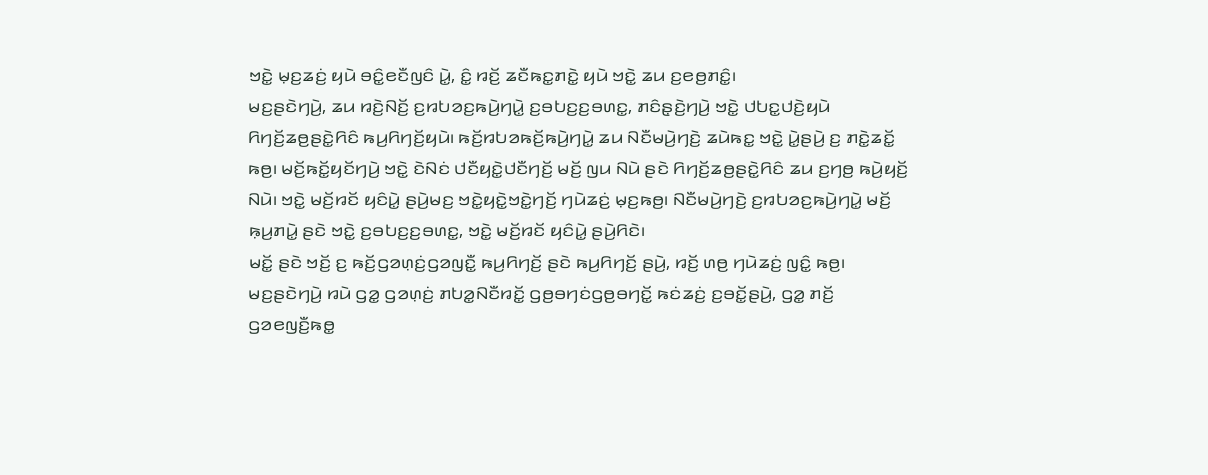ꤠꤢꤧ꤭ ꤗ꤫ꤢ꤬ꤘꤢꤦ꤬ ꤟꤣꤧ ꤋꤢꤨ꤭ꤕꤢꤪꤜꤢꤨ ꤣꤧ꤭, ꤢꤨ꤭ ꤙꤢꤩ꤬ ꤘꤢꤪꤒꤢ꤭ꤊꤢꤧ꤭ ꤟꤣꤧ ꤠꤢꤧ꤭ ꤘꤣ ꤢ꤬ꤕꤥ꤬ꤊꤢꤨ꤭꤯
ꤗꤢ꤬ꤔꤢꤧꤚꤣꤧ꤬, ꤘꤣ ꤙꤢꤧ꤬ꤡꤢꤩ꤬ ꤢ꤬ꤙꤝꤤꤢ꤬ꤒꤣꤧ꤬ꤚꤣꤧ꤭ ꤢ꤬ꤋꤝꤢ꤬ꤢ꤬ꤋꤛꤢ꤭, ꤊꤢꤨꤔ꤫ꤢꤧ꤬ꤚꤣꤧ꤬ ꤠꤢꤧ꤭ ꤓꤝꤢ꤭ꤓꤢꤧ꤬ꤟꤣꤧ ꤖꤚꤢꤩ꤬ꤘꤥ꤬ꤔꤢꤧ꤭ꤖꤢꤨ ꤒꤣ꤬ꤖꤚꤢꤩ꤬ꤟꤣꤧ꤯ ꤒꤢꤩ꤬ꤙꤝꤤꤒꤢꤩ꤬ꤒꤣꤧ꤬ꤚꤣꤧ꤭ ꤘꤣ ꤡꤢꤪꤗꤣꤧ꤬ꤚꤢꤧ꤬ ꤘꤣꤧꤒꤢ꤭ ꤠꤢꤧ꤭ ꤣꤧ꤭ꤔꤣꤧ꤬ ꤢ꤬ ꤊꤢꤧ꤭ꤘꤢꤩ꤭ ꤒꤥ꤬꤯ ꤗꤢꤩ꤬ꤒꤢꤩ꤭ꤟꤢꤩꤚꤣꤧ꤬ ꤠꤢꤧ꤭ ꤢꤧꤡꤢꤦ ꤓꤢꤪꤟꤢꤧ꤭ꤓꤢꤪꤚꤢꤩ꤬ ꤗꤢꤩ꤬ ꤜꤣ ꤡꤣꤧ ꤔꤢꤧ ꤖꤚꤢꤩ꤬ꤘꤥ꤬ꤔꤢꤧ꤭ꤖꤢꤨ ꤘꤣ ꤢ꤬ꤚꤥ꤬ ꤒꤣꤧ꤬ꤟꤢꤩ꤬ ꤡꤣꤧ꤯ ꤠꤢꤧ꤭ ꤗꤢꤩ꤬ꤙꤢꤩ ꤟꤢꤨꤣꤧ꤭ ꤔꤣꤧ꤬ꤗꤢ꤬ ꤠꤢꤧ꤭ꤟꤢꤧ꤭ꤠꤢꤧ꤭ꤚꤢꤩ꤬ ꤚꤣꤧꤘꤢꤦ꤬ ꤗ꤫ꤢ꤬ꤒꤥ꤬꤯ ꤡꤢꤪꤗꤣꤧ꤬ꤚꤢꤧ꤬ ꤢ꤬ꤙꤝꤤꤢ꤬ꤒꤣꤧ꤬ꤚꤣꤧ꤭ ꤗꤢꤩ꤬ ꤒ꤫ꤣ꤬ꤊꤣꤧ꤭ ꤔꤢꤧ ꤠꤢꤧ꤭ ꤢ꤬ꤋꤝꤢ꤬ꤢ꤬ꤋꤛꤢ꤭, ꤠꤢꤧ꤭ ꤗꤢꤩ꤬ꤙꤢꤩ ꤟꤢꤨꤣꤧ꤭ ꤔꤣꤧ꤬ꤖꤢꤧ꤯
ꤗꤢꤩ꤭ ꤔꤢꤧ ꤠꤢꤩ꤬ ꤢ꤬ ꤒꤢꤩ꤬ꤞꤤꤛ꤫ꤢꤦ꤬ꤞꤤꤜꤢꤪ꤭ ꤒꤣ꤬ꤖꤚꤢꤩ꤬ ꤔꤢꤧ ꤒꤣ꤬ꤖꤚꤢꤩ꤬ ꤔꤣꤧ꤬, ꤙꤢꤩ꤬ ꤛꤥ꤬ ꤚꤣꤧꤘꤢꤦ꤬ ꤜꤢꤨ꤭ ꤒꤥ꤬꤯ ꤗꤢ꤬ꤔꤢꤧꤚꤣꤧ꤬ ꤙꤣꤧ ꤞꤤ꤭ ꤞꤤꤛ꤫ꤢꤦ꤬ ꤊꤝꤤ꤭ꤡꤢꤪꤙꤢꤩ꤭ ꤞꤥ꤬ꤋꤚꤢꤦꤞꤥ꤬ꤋꤚꤢꤩ꤭ ꤒꤢꤦꤘꤢꤦ꤬ ꤢ꤬ꤋꤢꤩ꤭ꤔꤣꤧ꤬, ꤞꤤ꤭ ꤊꤢꤩ꤬ ꤞꤤꤕꤜꤢꤪ꤬ꤒꤥ꤭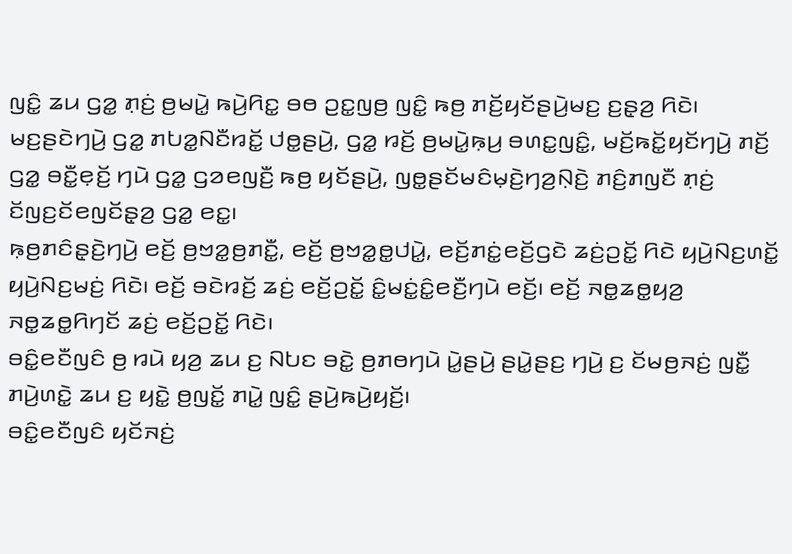ꤜꤢꤨ꤭ ꤘꤣ ꤞꤤ꤭ ꤊ꤫ꤢꤦ꤬ ꤥ꤬ꤗꤣꤧ꤭ ꤒꤣꤧ꤬ꤖꤢ꤭ ꤋꤥ ꤑꤢ꤭ꤜꤥ꤬ ꤜꤢꤨ꤭ ꤒꤥ꤬ ꤊꤢꤩ꤬ꤟꤢꤩꤔꤣꤧ꤬ꤗꤢ꤬ ꤢ꤬ꤔ꤫ꤤ꤬ ꤖꤢꤧ꤯ ꤗꤢ꤬ꤔꤢꤧꤚꤣꤧ꤬ ꤞꤤ꤭ ꤊꤝꤤ꤭ꤡꤢꤪꤙꤢꤩ꤭ ꤓꤥ꤭ꤔꤣꤧ꤬, ꤞꤤ꤭ ꤙꤢꤩ꤬ ꤥ꤬ꤗꤣꤧ꤭ꤒ꤫ꤣ꤬ ꤋꤛꤢ꤭ꤜꤢꤨ꤭, ꤗꤢꤩ꤬ꤒꤢꤩ꤭ꤟꤢꤩꤚꤣꤧ꤬ ꤊꤢꤩ꤬ ꤞꤤ꤭ ꤋꤢꤪ꤭ꤕ꤫ꤢꤩ꤬ ꤚꤣꤧ ꤞꤤ꤭ ꤞꤤꤕꤜꤢꤪ꤬ ꤒꤥ꤬ ꤟꤢꤩꤔꤣꤧ꤬, ꤜꤥ꤭ꤔꤢꤩꤗꤢꤨꤗ꤫ꤢꤧ꤬ꤚꤤ꤬ꤡ꤫ꤢꤧ꤬ ꤊꤢꤨ꤬ꤊꤜꤢꤪ ꤊ꤫ꤢꤦ꤬ ꤢꤩꤜꤢ꤬ꤢꤩꤕꤜꤢꤩꤔ꤫ꤤ꤬ ꤞꤤ꤭ ꤕꤢ꤭꤯
ꤒ꤫ꤥ꤬ꤊꤢꤨꤔ꤫ꤢꤧ꤬ꤚꤣꤧ꤬ ꤕꤢꤩ꤬ ꤥ꤬ꤠꤤ꤭ꤥ꤬ꤊꤢꤪ꤭, ꤕꤢꤩ꤬ ꤥ꤬ꤠꤤ꤭ꤥ꤭ꤓꤣꤧ꤭, ꤕꤢꤩ꤬ꤊꤢꤦ꤭ꤕꤢꤩ꤬ꤞꤢꤧ ꤘꤢꤦ꤬ꤑꤢꤩ꤭ ꤖꤢꤧ ꤟꤣꤧ꤬ꤡꤢ꤬ꤛꤢꤩ꤭ ꤟꤣꤧ꤬ꤡꤢ꤬ꤗꤢꤦ꤬ ꤖꤢꤧ꤯ ꤕꤢꤩ꤬ ꤋꤢꤧꤙꤢꤩ꤬ ꤘꤢꤦ꤬ ꤕꤢꤩ꤬ꤑꤢꤩ꤭ ꤢꤨ꤭ꤗꤢꤦ꤭ꤢꤨ꤭ꤕꤢꤪ꤬ꤚꤣꤧ ꤕꤢꤩ꤬꤯ ꤕꤢꤩ꤬ ꤏꤥ꤭ꤘꤥ꤭ꤟꤤ꤬ ꤏꤥ꤭ꤘꤥ꤭ꤖꤚꤢꤩ ꤘꤢꤦ꤬ ꤕꤢꤩ꤬ꤑꤢꤩ꤭ ꤖꤢꤧ꤯
ꤋꤢꤨ꤭ꤕꤢꤪꤜꤢꤨ ꤥ꤬ ꤙꤣꤧ ꤟꤤ꤬ ꤘꤣ ꤢ꤬ ꤡꤝꤢ ꤋꤢꤧ꤭ ꤥ꤬ꤊꤥꤚꤣꤧ ꤣꤧ꤭ꤔꤣꤧ꤬ ꤔꤣꤧ꤭ꤔꤢ꤬ ꤚꤣꤧ꤬ ꤢ꤬ ꤢꤩꤗꤥ꤬ꤏꤢꤦ꤬ ꤜꤢꤪ꤭ ꤊꤣꤧ꤬ꤛꤢꤧ꤭ ꤘꤣ ꤢ꤬ ꤟꤢꤧ꤭ ꤥ꤬ꤜꤢꤩ꤭ ꤊꤣꤧ꤭ ꤜꤢꤨ꤭ ꤔꤣꤧ꤬ꤒꤣꤧ꤬ꤟꤢꤩ꤬꤯
ꤋꤢꤨ꤭ꤕꤢꤪꤜꤢꤨ ꤟꤢꤩꤏꤢꤦ꤬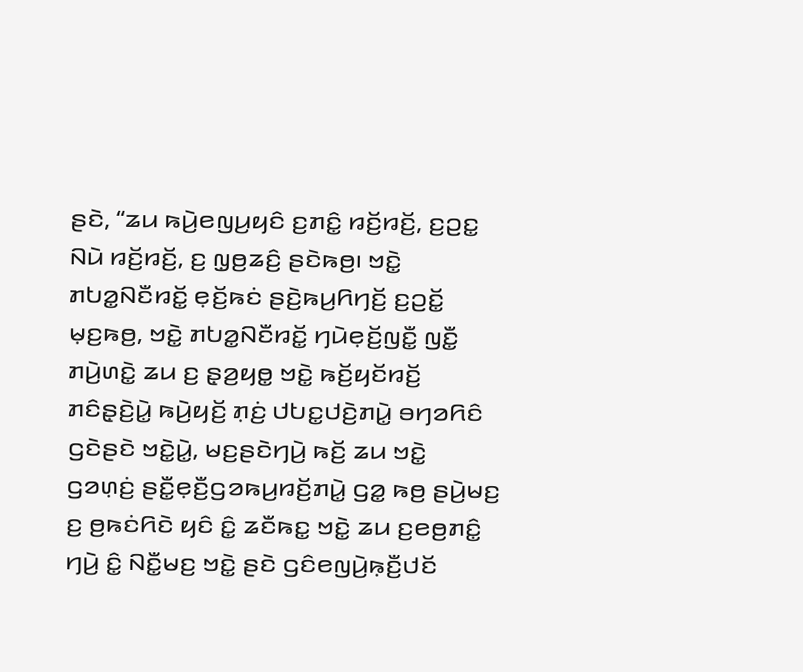ꤔꤢꤧ, “ꤘꤣ ꤒꤣꤧ꤬ꤕꤜꤣ꤬ꤟꤢꤨ ꤢ꤬ꤊꤢꤨ꤭ ꤙꤢꤩ꤬ꤙꤢꤩ꤬, ꤢ꤬ꤑꤢ꤭ ꤡꤣꤧ ꤙꤢꤩ꤬ꤙꤢꤩ꤬, ꤢ꤬ ꤜ꤫ꤥ꤬ꤘꤢꤨ꤬ ꤔꤢꤧꤒꤥ꤬꤯ ꤠꤢꤧ꤭ ꤊꤝꤤ꤭ꤡꤢꤪꤙꤢꤩ꤭ ꤕ꤫ꤢꤩ꤬ꤒꤢꤦ ꤔꤢꤧ꤬ꤒꤣ꤬ꤖꤚꤢꤩ꤬ ꤢ꤬ꤑꤢꤩ꤭ ꤗ꤫ꤢ꤬ꤒꤥ꤬, ꤠꤢꤧ꤭ ꤊꤝꤤ꤭ꤡꤢꤪꤙꤢꤩ꤭ ꤚꤣꤧꤕ꤫ꤢꤩ꤬ꤜꤢꤪ꤭ ꤜꤢꤪ꤭ ꤊꤣꤧ꤬ꤛꤢꤧ꤭ ꤘꤣ ꤢ꤬ ꤔ꤫ꤤ꤬ꤟꤥ꤭ ꤠꤢꤧ꤭ ꤒꤢꤩ꤬ꤟꤢꤩꤙꤢꤩ꤬ ꤊꤢꤨꤔ꤫ꤢꤧ꤬ꤣꤧ꤭ ꤒꤣꤧ꤬ꤟꤢꤩ꤬ ꤊ꤫ꤢꤦ꤬ ꤓꤝꤢ꤭ꤓꤢꤧ꤬ꤊꤣꤧ꤭ ꤋꤚꤤꤖꤢꤨ ꤞꤢꤧꤔꤢꤧ ꤠꤢꤧ꤭ꤣꤧ꤭, ꤗꤢ꤬ꤔꤢꤧꤚꤣꤧ꤬ ꤒꤢꤩ꤬ ꤘꤣ ꤠꤢꤧ꤭ ꤞꤤꤛ꤫ꤢꤦ꤬ ꤔꤢꤪ꤭ꤕ꤫ꤢꤪ꤬ꤞꤤꤒꤣ꤬ꤙꤢꤩ꤬ꤊꤣꤧ꤭ ꤞꤤ꤭ ꤒꤥ꤬ ꤔꤣꤧ꤬ꤗꤢ꤬ ꤢ꤬ ꤥ꤬ꤒꤢꤦꤖꤢꤧ ꤟꤢꤨ ꤢꤨ꤭ ꤘꤢꤪꤒꤢ꤭ ꤠꤢꤧ꤭ ꤘꤣ ꤢ꤬ꤕꤥ꤬ꤊꤢꤨ꤭ ꤚꤣꤧ꤬ ꤢꤨ꤭ ꤡꤢꤪ꤭ꤗꤢ꤬ ꤠꤢꤧ꤭ ꤔꤢꤧ ꤞꤢꤨꤕꤜꤣꤧ꤬ꤒ꤫ꤢꤪ꤬ꤓꤢꤩ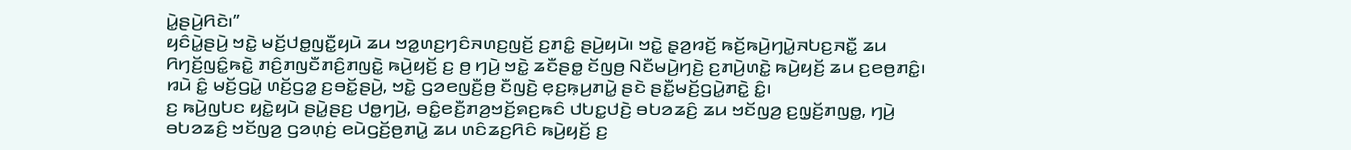ꤣꤧ꤭ꤔꤣꤧ꤬ꤖꤢꤧ꤯”
ꤟꤢꤨꤣꤧ꤭ꤔꤣꤧ꤬ ꤠꤢꤧ꤭ ꤗꤢꤩ꤬ꤓꤥ꤭ꤜꤢꤪ꤭ꤟꤣꤧ ꤘꤣ ꤠꤤ꤭ꤛꤢ꤬ꤚꤢꤨꤏꤛꤢ꤬ꤜꤢꤩ꤬ ꤢ꤬ꤊꤢꤨ꤭ ꤔꤣꤧ꤬ꤟꤣꤧ꤯ ꤠꤢꤧ꤭ ꤔ꤫ꤤ꤬ꤙꤢꤩ꤬ ꤒꤢꤩ꤬ꤒꤣꤧ꤬ꤚꤣꤧ꤭ꤏꤝꤢ꤬ꤏꤢꤪ꤭ ꤘꤣ ꤖꤚꤢꤩ꤬ꤜꤢꤨ꤭ꤒꤢꤧ꤭ ꤊꤢꤨ꤬ꤊꤜꤢꤪꤊꤢꤨ꤬ꤊꤜꤢꤧ꤭ ꤒꤣꤧ꤬ꤟꤢꤩ꤬ ꤢ꤬ ꤥ꤬ ꤚꤣꤧ꤬ ꤠꤢꤧ꤭ ꤘꤢꤪꤔꤥ꤭ ꤢꤩꤜꤥ꤬ ꤡꤢꤪꤗꤣꤧ꤬ꤚꤢꤧ꤬ ꤢ꤬ꤊꤣꤧ꤬ꤛꤢꤧ꤭ ꤒꤣꤧ꤬ꤟꤢꤩ꤬ ꤘꤣ ꤢ꤬ꤕꤥ꤬ꤊꤢꤨ꤭꤯ ꤙꤣꤧ ꤢꤨ꤭ ꤗꤢꤩ꤬ꤞꤣꤧ꤭ ꤛꤢꤩ꤬ꤞꤤ꤭ ꤢ꤬ꤋꤢꤩ꤭ꤔꤣꤧ꤬, ꤠꤢꤧ꤭ ꤞꤤꤕꤜꤢꤪ꤬ꤥ꤬ ꤢꤪꤜꤢꤧ꤬ ꤕ꤫ꤢ꤬ꤒ꤫ꤣ꤬ꤊꤣꤧ꤭ ꤔꤢꤧ ꤔꤢꤪ꤭ꤗꤢꤩ꤬ꤞꤣꤧ꤭ꤊꤢꤧ꤭ ꤢꤨ꤭꤯
ꤢ꤬ ꤒꤣꤧ꤬ꤜꤝꤢ ꤟꤢꤧ꤭ꤟꤣꤧ ꤔꤣꤧ꤭ꤔꤢ꤬ ꤓꤥ꤭ꤚꤣꤧ꤬, ꤋꤢꤨ꤭ꤕꤢꤪ꤬ꤊꤤ꤬ꤠꤢꤩ꤬ꤎꤢ꤬ꤒꤢꤨ ꤓꤝꤢ꤭ꤓꤢꤧ꤬ ꤋꤝꤤꤘꤢꤨ꤬ ꤘꤣ ꤠꤢꤩꤜꤤ꤬ ꤢ꤬ꤜ꤫ꤢꤩ꤬ꤊꤜꤥ꤭, ꤚꤣꤧ꤬ ꤋꤝꤤꤘꤢꤨ꤬ ꤠꤢꤩꤜꤤ꤬ ꤞꤤꤛ꤫ꤢꤦ꤬ ꤕꤣꤧꤞꤢꤩ꤬ꤥ꤬ꤊꤣꤧ꤭ ꤘꤣ ꤛꤢꤨꤘꤢ꤬ꤖꤢꤨ ꤒꤣꤧ꤬ꤟꤢꤩ꤬ ꤢ꤬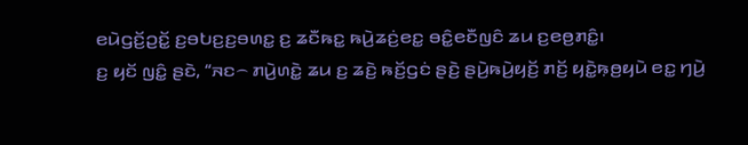ꤕꤣꤧꤞꤢꤩ꤬ꤑꤢꤩ꤭ ꤢ꤬ꤋꤝꤢ꤬ꤢ꤬ꤋꤛꤢ꤭ ꤢ꤬ ꤘꤢꤪꤒꤢ꤭ ꤒꤣꤧ꤬ꤘꤢꤦ꤬ꤕꤢ꤭ ꤋꤢꤨ꤭ꤕꤢꤪꤜꤢꤨ ꤘꤣ ꤢ꤬ꤕꤥ꤬ꤊꤢꤨ꤭꤯
ꤢ꤬ ꤟꤢꤩ ꤜꤢꤨ꤭ ꤔꤢꤧ, “ꤏꤢ꤮ ꤊꤣꤧ꤬ꤛꤢꤧ꤭ ꤘꤣ ꤢ꤬ ꤘꤢꤧ꤬ ꤒꤢꤩ꤬ꤞꤢꤦ ꤔꤢꤧ꤬ ꤔꤣꤧ꤬ꤒꤣꤧ꤬ꤟꤢꤩ꤬ ꤊꤢꤩ꤬ ꤟꤢꤧ꤭ꤒ꤫ꤥ꤬ꤟꤣꤧ ꤕꤢ꤭ ꤚꤣꤧ꤬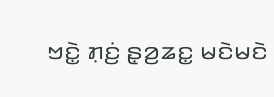ꤠꤢꤧ꤭ ꤊ꤫ꤢꤦ꤬ ꤔ꤫ꤤ꤬ꤘꤢ꤭ ꤗꤢꤧꤗꤢꤧ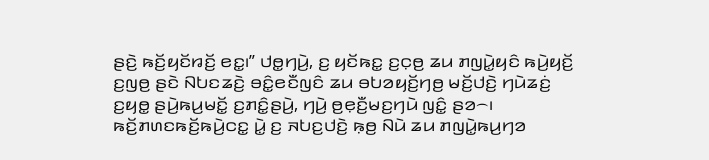ꤔꤢꤧ꤬ ꤒꤢꤩ꤬ꤟꤢꤩꤙꤢꤩ꤬ ꤕꤢ꤭꤯” ꤓꤥ꤭ꤚꤣꤧ꤬, ꤢ꤬ ꤟꤢꤩꤒꤢ꤭ ꤢ꤬ꤍ꤫ꤥ꤬ ꤘꤣ ꤊꤜꤣꤧ꤭ꤟꤢꤨ ꤒꤣꤧ꤬ꤟꤢꤩ꤬ ꤢ꤬ꤜꤥ꤬ ꤔꤢꤧ ꤡꤝꤢꤘꤢꤧ꤬ ꤋꤢꤨ꤭ꤕꤢꤪꤜꤢꤨ ꤘꤣ ꤋꤝꤤꤟꤢꤩ꤬ꤚꤥ꤬ ꤗꤢꤩ꤬ꤓꤢꤧ꤬ ꤚꤣꤧꤘꤢꤦ꤬ ꤢ꤬ꤟꤥ꤭ ꤔꤣꤧ꤬ꤒꤣ꤬ꤗꤢꤩ꤭ ꤢ꤬ꤊꤢꤨ꤭ꤔꤣꤧ꤬, ꤚꤣꤧ꤬ ꤥ꤬ꤕ꤫ꤢꤪ꤬ꤗꤢ꤬ꤚꤣꤧ ꤜꤢꤨ꤭ ꤔꤤ꤮꤯
ꤒꤢꤩ꤬ꤊꤛꤢꤒꤢꤩ꤬ꤒꤣꤧ꤬ꤍꤢ꤭ ꤣꤧ꤭ ꤢ꤬ ꤏꤝꤢ꤬ꤓꤢꤧ꤬ ꤒ꤫ꤥ꤬ ꤡꤣꤧ ꤘꤣ ꤊꤜꤣꤧ꤭ꤒꤣ꤬ꤚꤤ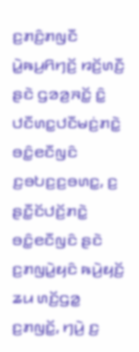ꤢ꤬ꤊꤢꤨ꤬ꤊꤜꤢꤪ ꤣꤧ꤭ꤒꤣ꤬ꤖꤚꤢꤩ꤬ ꤙꤢꤩ꤬ꤛꤢꤪ꤬ ꤔꤢꤧ ꤞꤤꤤ꤬ꤏꤢꤩ꤭ ꤢꤨ꤭ ꤓꤢꤪꤛꤢ꤭ꤓꤢꤪꤗꤢꤦ꤬ꤊꤢꤧ꤭ ꤋꤢꤨ꤭ꤕꤢꤪꤜꤢꤨ ꤢ꤬ꤋꤝꤢ꤬ꤢ꤬ꤋꤛꤢ꤭, ꤢ꤬ ꤔꤢꤪ꤭ꤢꤩꤓꤢꤩ꤬ꤊꤢꤧ꤭ ꤋꤢꤨ꤭ꤕꤢꤪꤜꤢꤨ ꤔꤢꤧ ꤢ꤬ꤊꤜꤣꤧ꤭ꤟꤢꤨ ꤒꤣꤧ꤬ꤟꤢꤩ꤬ ꤘꤣ ꤛꤢꤩ꤬ꤞꤤ꤭ ꤢ꤬ꤊꤜꤢꤩ꤭, ꤚꤣꤧ꤬ ꤢ꤬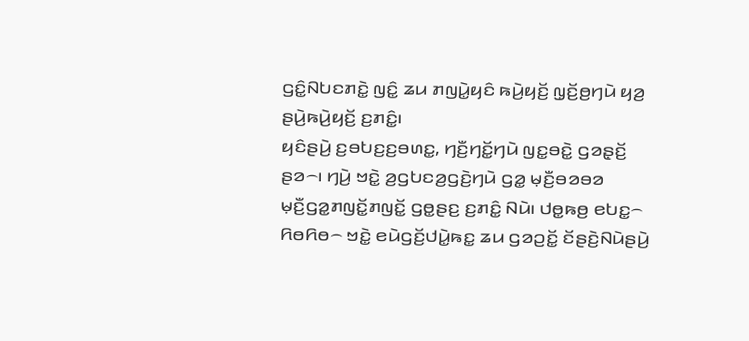ꤞꤢꤨ꤭ꤡꤝꤢꤊꤢꤧ꤭ ꤜꤢꤨ꤭ ꤘꤣ ꤊꤜꤣꤧ꤭ꤟꤢꤨ ꤒꤣꤧ꤬ꤟꤢꤩ꤬ ꤜ꤫ꤢꤩ꤬ꤥ꤬ꤚꤣꤧ ꤟꤤ꤬ ꤔꤣꤧ꤬ꤒꤣꤧ꤬ꤟꤢꤩ꤬ ꤢ꤬ꤊꤢꤨ꤭꤯
ꤟꤢꤨꤔꤣꤧ꤬ ꤢ꤬ꤋꤝꤢ꤬ꤢ꤬ꤋꤛꤢ꤭, ꤚꤢꤪ꤬ꤚꤢꤩ꤭ꤚꤣꤧ ꤜꤢ꤭ꤋꤢꤧ꤭ ꤞꤤꤔ꤫ꤢꤩ꤬ ꤔꤤ꤮꤯ ꤚꤣꤧ꤬ ꤠꤢꤧ꤭ ꤤ꤬ꤞꤝꤢꤤ꤬ꤞꤢꤧ꤬ꤚꤣꤧ ꤞꤤ꤭ ꤗ꤫ꤢꤪ꤬ꤋꤤꤋꤤ ꤗ꤫ꤢꤪ꤬ꤞꤤ꤭ꤊꤜꤢꤩ꤭ꤊꤜꤢꤩ꤭ ꤞꤥ꤭ꤔꤢ꤬ ꤢ꤬ꤊꤢꤨ꤭ ꤡꤣꤧ꤯ ꤓꤥ꤭ꤒꤥ꤬ ꤕꤝꤢ꤭꤮ ꤖꤥꤖꤥ꤮ ꤠꤢꤧ꤭ ꤕꤣꤧꤞꤢꤩ꤬ꤓꤣꤧ꤭ꤒꤢ꤭ ꤘꤣ ꤞꤤꤑꤢꤩ꤭ ꤢꤩꤔꤢꤧ꤬ꤡꤣꤧꤔꤣꤧ꤬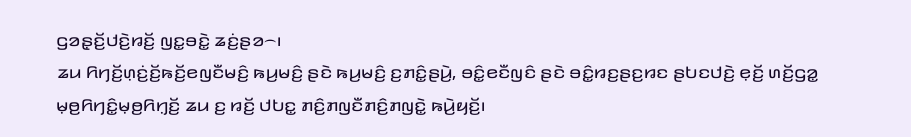ꤞꤤꤔ꤫ꤢꤩ꤬ꤓꤢꤧ꤬ꤙꤢꤩ꤬ ꤜꤢ꤭ꤋꤢꤧ꤭ ꤘꤢꤦ꤬ꤔꤤ꤮꤯
ꤘꤣ ꤖꤚꤢꤩ꤬ꤛ꤫ꤢꤦ꤬ꤢꤩ꤬ꤒꤢꤩ꤬ꤕꤜꤢꤪꤗꤢꤨ꤬ ꤒꤣ꤬ꤗꤢꤨ꤬ ꤔꤢꤧ ꤒꤣ꤬ꤗꤢꤨ꤬ ꤢ꤬ꤊꤢꤨ꤭ꤔꤣꤧ꤬, ꤋꤢꤨ꤭ꤕꤢꤪꤜꤢꤨ ꤔꤢꤧ ꤋꤢꤨ꤭ꤙꤢ꤬ꤔꤢ꤬ꤙꤢ ꤔꤝꤢꤓꤢꤧ꤬ ꤕ꤫ꤢꤩ꤬ ꤛꤢꤩ꤬ꤞꤤ꤭ ꤗ꤫ꤥ꤬ꤖꤚꤢꤨ꤭ꤗ꤫ꤥ꤬ꤖꤚ꤫ꤢꤩ꤬ ꤘꤣ ꤢ꤬ ꤙꤢꤩ꤬ ꤓꤝꤢ꤭ ꤊꤢꤨ꤬ꤊꤜꤢꤪꤊꤢꤨ꤬ꤊꤜꤢꤧ꤭ ꤒꤣꤧ꤬ꤟꤢꤩ꤬꤯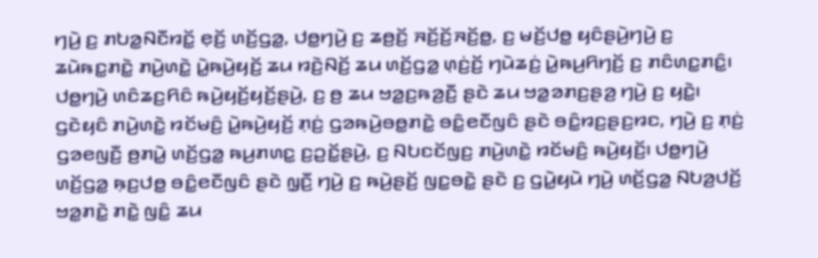ꤚꤣꤧ꤬ ꤢ꤬ ꤊꤝꤤ꤭ꤡꤢꤪꤙꤢꤩ꤭ ꤕ꤫ꤢꤩ꤬ ꤛꤢꤩ꤬ꤞꤤ꤭, ꤓꤥ꤭ꤚꤣꤧ꤬ ꤢ꤬ ꤘꤥ꤬ꤢꤩ꤬ ꤏꤢꤩ꤬ꤢꤩ꤬ꤏꤢꤩ꤬ꤥ꤭, ꤢ꤬ ꤗꤢꤩ꤬ꤓꤥ꤭ ꤟꤢꤨꤔꤣꤧ꤬ꤚꤣꤧ꤬ ꤢ꤬ ꤘꤣꤧꤒꤢ꤭ꤊꤢꤧ꤭ ꤊꤣꤧ꤬ꤛꤢꤧ꤭ ꤣꤧ꤭ꤒꤣꤧ꤬ꤟꤢꤩ꤬ ꤘꤣ ꤙꤢꤧ꤬ꤡꤢꤩ꤬ ꤘꤣ ꤛꤢꤩ꤬ꤞꤤ꤭ ꤛ꤫ꤢꤦ꤬ꤢꤩ꤬ ꤚꤣꤧꤘꤢꤦ꤬ ꤣꤧ꤭ꤒꤣ꤬ꤖꤚꤢꤩ꤬ ꤢ꤬ ꤊꤢꤨꤛꤢ꤭ꤊꤢꤨ꤭꤯
ꤓꤥ꤭ꤚꤣꤧ꤬ ꤛꤢꤨꤘꤢ꤬ꤖꤢꤨ ꤒꤣꤧ꤬ꤟꤢꤩ꤬ꤟꤢꤩ꤬ꤔꤣꤧ꤬, ꤢ꤬ ꤥ꤬ ꤘꤣ ꤠꤤ꤭ꤢ꤬ꤒꤤ꤬ꤢꤪ꤬ ꤔꤢꤧ ꤘꤣ ꤠꤤ꤭ꤤꤊꤢ꤬ꤔꤤ꤬ ꤚꤣꤧ꤬ ꤢ꤬ ꤟꤢꤧ꤭꤯ ꤞꤢꤧꤟꤢꤨ ꤊꤣꤧ꤬ꤛꤢꤧ꤭ ꤙꤢꤩꤗꤢꤨ꤬ ꤣꤧ꤭ꤒꤣꤧ꤬ꤟꤢꤩ꤬ ꤊ꤫ꤢꤦ꤬ ꤞꤤꤒꤣꤧ꤬ꤋꤥ꤭ꤊꤢꤧ꤭ ꤋꤢꤨ꤭ꤕꤢꤪꤜꤢꤨ ꤔꤢꤧ ꤋꤢꤨ꤭ꤙꤢ꤬ꤔꤢ꤬ꤙꤢ, ꤚꤣꤧ꤬ ꤢ꤬ ꤊ꤫ꤢꤦ꤬ ꤞꤤꤕꤜꤢꤪ꤬ ꤥ꤬ꤊꤣꤧ꤭ ꤛꤢꤩ꤬ꤞꤤ꤭ ꤒꤣ꤬ꤊꤛꤢ꤭ ꤢ꤬ꤑꤢꤩ꤭ꤔꤣꤧ꤬, ꤢ꤬ ꤡꤝꤢꤢꤩꤜꤢ꤬ ꤊꤣꤧ꤬ꤛꤢꤧ꤭ ꤙꤢꤩꤗꤢꤨ꤬ ꤒꤣꤧ꤬ꤟꤢꤩ꤬꤯ ꤓꤥ꤭ꤚꤣꤧ꤬ ꤛꤢꤩ꤬ꤞꤤ꤭ ꤒ꤫ꤢ꤬ꤓꤥ꤭ ꤋꤢꤨ꤭ꤕꤢꤪꤜꤢꤨ ꤔꤢꤧ ꤜ꤫ꤢꤪ꤬ ꤚꤣꤧ꤬ ꤢ꤬ ꤒꤣꤧ꤬ꤔꤢꤩ꤬ ꤜꤢ꤭ꤋꤢꤧ꤭ ꤔꤢꤧ ꤢ꤬ ꤞꤣꤧ꤭ꤟꤣꤧ ꤚꤣꤧ꤬ ꤛꤢꤩ꤬ꤞꤤ꤭ ꤡꤝꤤ꤬ꤓꤢꤩ꤬ ꤠꤤ꤭ꤊꤢꤧ꤭ ꤊꤢꤧ꤭ ꤜꤢꤨ꤭ ꤘꤣ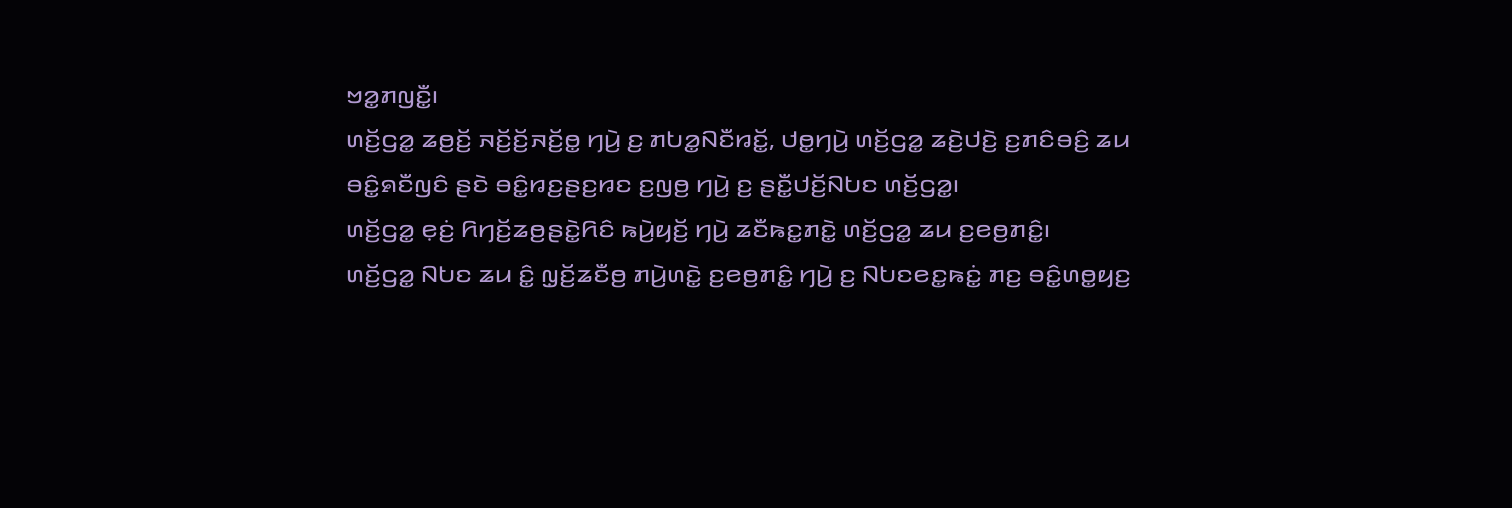ꤠꤤ꤭ꤊꤜꤢꤪ꤭꤯
ꤛꤢꤩ꤬ꤞꤤ꤭ ꤘꤥ꤬ꤢꤩ꤬ ꤏꤢꤩ꤬ꤢꤩ꤬ꤏꤢꤩ꤬ꤥ꤭ ꤚꤣꤧ꤬ ꤢ꤬ ꤊꤝꤤ꤭ꤡꤢꤪꤙꤢꤩ꤭, ꤓꤥ꤭ꤚꤣꤧ꤬ ꤛꤢꤩ꤬ꤞꤤ꤭ ꤘꤢꤧ꤬ꤓꤢꤧ꤬ ꤢ꤬ꤊꤢꤨꤋꤢꤨ꤬ ꤘꤣ ꤋꤢꤨ꤭ꤎꤢꤪꤜꤢꤨ ꤔꤢꤧ ꤋꤢꤨ꤭ꤙꤢ꤬ꤔꤢ꤬ꤙꤢ ꤢ꤬ꤜꤥ꤬ ꤚꤣꤧ꤬ ꤢ꤬ ꤔꤢꤪ꤭ꤓꤢꤩ꤬ꤡꤝꤢ ꤛꤢꤩ꤬ꤞꤤ꤭꤯
ꤛꤢꤩ꤬ꤞꤤ꤭ ꤕ꤫ꤢꤦ꤬ ꤖꤚꤢꤩ꤬ꤘꤥ꤬ꤔꤢꤧ꤭ꤖꤢꤨ ꤒꤣꤧ꤬ꤟꤢꤩ꤬ ꤚꤣꤧ꤬ ꤘꤢꤪꤒꤢ꤭ꤊꤢꤧ꤭ ꤛꤢꤩ꤬ꤞꤤ꤭ ꤘꤣ ꤢ꤬ꤕꤥ꤬ꤊꤢꤨ꤭꤯
ꤛꤢꤩ꤬ꤞꤤ꤭ ꤡꤝꤢ ꤘꤣ ꤢꤨ꤭ ꤜ꤫ꤢꤩ꤬ꤘꤢꤪꤥ꤬ ꤊꤣꤧ꤬ꤛꤢꤧ꤭ ꤢ꤬ꤕꤥ꤬ꤊꤢꤨ꤭ ꤚꤣꤧ꤬ ꤢ꤬ ꤡꤝꤢꤕꤢ꤭ꤒꤢꤦ꤭ ꤊꤢ꤬ ꤋꤢꤨ꤭ꤛꤥ꤭ꤟꤢ꤬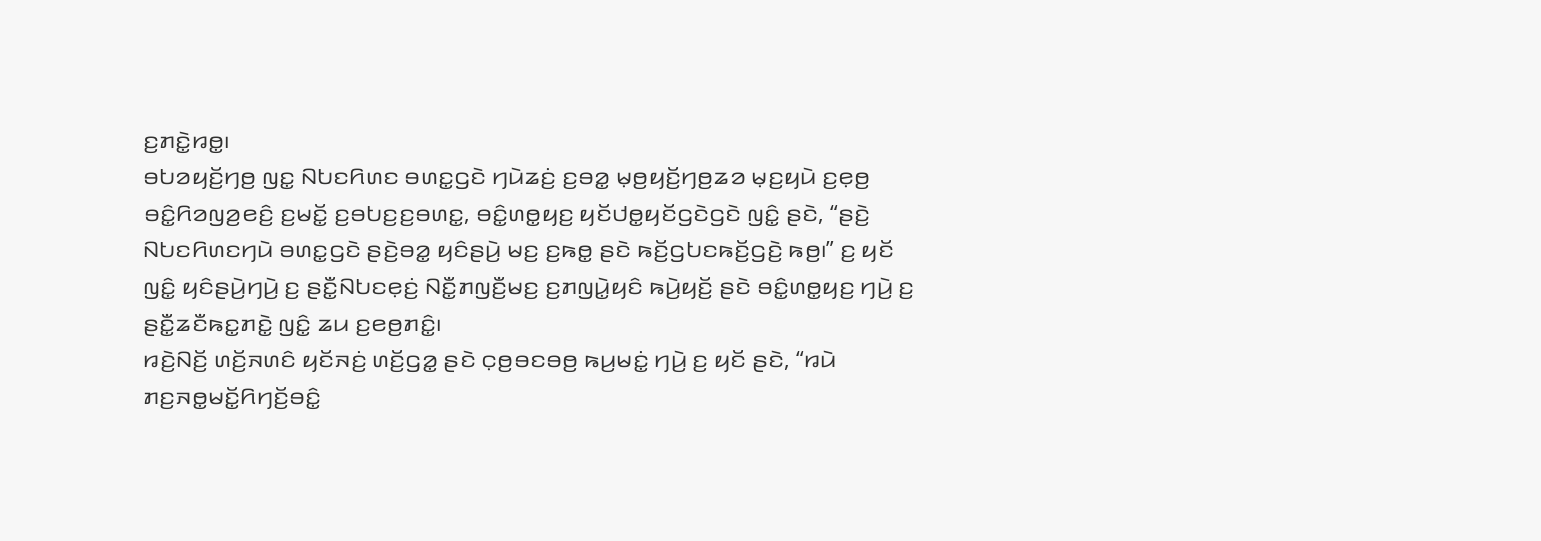ꤢ꤬ꤊꤢꤧ꤭ꤙꤥ꤭꤯
ꤋꤝꤤꤟꤢꤩ꤬ꤚꤥ꤬ ꤜꤢ꤭ ꤡꤝꤢꤖꤛꤢ ꤋꤛꤢ꤭ꤞꤢꤧ ꤚꤣꤧꤘꤢꤦ꤬ ꤢ꤬ꤋꤤ꤭ ꤗ꤫ꤥ꤬ꤟꤢꤩ꤬ꤚꤥ꤬ꤘꤤ ꤗ꤫ꤢ꤬ꤟꤣꤧ ꤢ꤬ꤕ꤫ꤥ꤬ ꤋꤢꤨ꤭ꤖꤤꤜꤤ꤬ꤕꤢꤨ꤬ ꤢ꤬ꤗꤢꤩ꤭ ꤢ꤬ꤋꤝꤢ꤬ꤢ꤬ꤋꤛꤢ꤭, ꤋꤢꤨ꤭ꤛꤥ꤭ꤟꤢ꤬ ꤟꤢꤩꤓꤥ꤭ꤟꤢꤩꤞꤢꤧꤞꤢꤧ ꤜꤢꤨ꤭ ꤔꤢꤧ, “ꤔꤢꤧ꤬ ꤡꤝꤢꤖꤛꤢꤚꤣꤧ ꤋꤛꤢ꤭ꤞꤢꤧ ꤔꤢꤧ꤬ꤋꤤ꤭ ꤟꤢꤨꤔꤣꤧ꤬ ꤗꤢ꤬ ꤢ꤬ꤒꤥ꤭ ꤔꤢꤧ ꤒꤢꤩ꤬ꤞꤝꤢꤒꤢꤩ꤬ꤞꤢꤧ꤬ ꤒꤥ꤬꤯” ꤢ꤬ ꤟꤢꤩ ꤜꤢꤨ꤭ ꤟꤢꤨꤔꤣꤧ꤬ꤚꤣꤧ꤬ ꤢ꤬ ꤔꤢꤪ꤭ꤡꤝꤢꤕ꤫ꤢꤦ꤬ ꤡꤢꤪ꤭ꤊꤜꤢꤪ꤬ꤗꤢ꤬ ꤢ꤬ꤊꤜꤣꤧ꤭ꤟꤢꤨ ꤒꤣꤧ꤬ꤟꤢꤩ꤬ ꤔꤢꤧ ꤋꤢꤨ꤭ꤛꤥ꤭ꤟꤢ꤬ ꤚꤣꤧ꤬ ꤢ꤬ ꤔꤢꤪ꤭ꤘꤢꤪꤒꤢ꤭ꤊꤢꤧ꤭ ꤜꤢꤨ꤭ ꤘꤣ ꤢ꤬ꤕꤥ꤬ꤊꤢꤨ꤭꤯
ꤙꤢꤧ꤬ꤡꤢꤩ꤬ ꤛꤢꤩ꤬ꤏꤛꤢꤨ ꤟꤢꤩꤏꤢꤦ꤬ ꤛꤢꤩ꤬ꤞꤤ꤭ ꤔꤢꤧ ꤍ꤫ꤥ꤬ꤋꤢꤋꤥ꤬ ꤒꤣ꤬ꤗꤢꤦ꤭ ꤚꤣꤧ꤬ ꤢ꤬ ꤟꤢꤩ ꤔꤢꤧ, “ꤙꤣꤧ ꤊꤢ꤬ꤏꤥ꤭ꤗꤢꤩ꤭ꤖꤚꤢꤩ꤬ꤋꤢꤨ꤭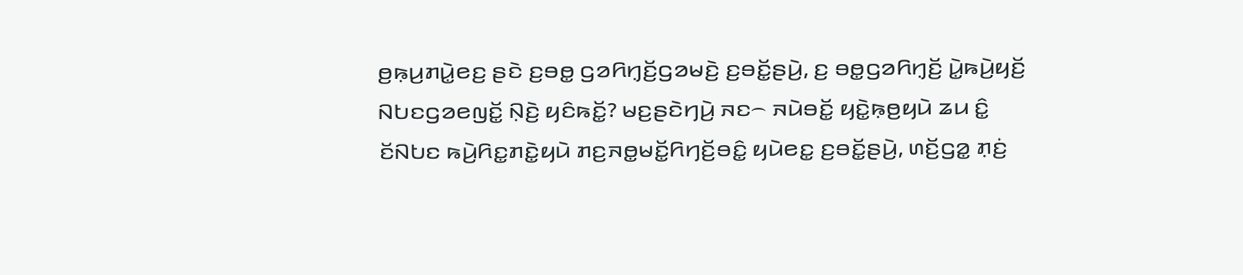ꤥ꤬ꤒ꤫ꤣ꤬ꤊꤣꤧ꤭ꤕꤢ꤬ ꤔꤢꤧ ꤢ꤬ꤋꤥ꤭ ꤞꤤꤖꤚ꤫ꤢꤩ꤬ꤞꤤꤗꤢꤧ꤬ ꤢ꤬ꤋꤢꤩ꤭ꤔꤣꤧ꤬, ꤢ꤬ ꤋꤥ꤭ꤞꤤꤖꤚ꤫ꤢꤩ꤬ ꤣꤧ꤭ꤒꤣꤧ꤬ꤟꤢꤩ꤬ ꤡꤝꤢꤞꤤꤕꤜꤢꤩ꤭ ꤡ꤫ꤢꤧ꤬ ꤟꤢꤨꤒꤢꤩ꤭? ꤗꤢ꤬ꤔꤢꤧꤚꤣꤧ꤬ ꤏꤢ꤮ ꤏꤣꤧꤋꤢꤩ꤭ ꤟꤢꤧ꤭ꤒ꤫ꤥ꤬ꤟꤣꤧ ꤘꤣ ꤢꤨ꤭ ꤢꤩꤡꤝꤢ ꤒꤣꤧ꤬ꤖꤢ꤭ꤊꤢꤧ꤭ꤟꤣꤧ ꤊꤢ꤬ꤏꤥ꤭ꤗꤢꤩ꤭ꤖꤚꤢꤩ꤬ꤋꤢꤨ꤭ ꤟꤣꤧꤕꤢ꤭ ꤢ꤬ꤋꤢꤩ꤭ꤔꤣꤧ꤬, ꤛꤢꤩ꤬ꤞꤤ꤭ ꤊ꤫ꤢꤦ꤬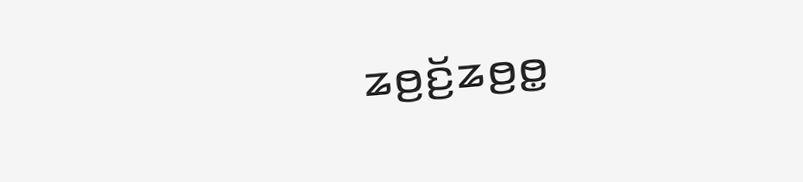ꤘꤥ꤬ꤢꤩ꤬ꤘꤥ꤬ꤥ꤭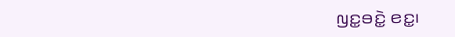ꤜꤢ꤭ꤋꤢꤧ꤭ ꤕꤢ꤭꤯